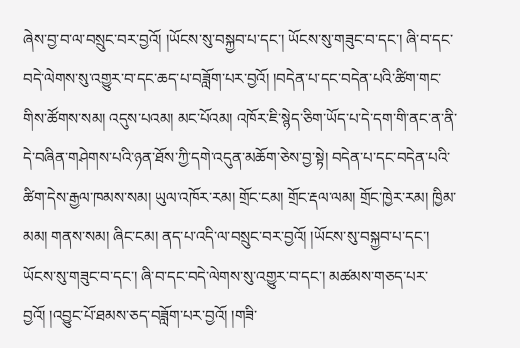ཞེས་བྱ་བ་ལ་བསྲུང་བར་བྱའོ། །ཡོངས་སུ་བསྐྱབ་པ་དང་། ཡོངས་སུ་གཟུང་བ་དང་། ཞི་བ་དང་བདེ་ལེགས་སུ་འགྱུར་བ་དང་ཆད་པ་བཟློག་པར་བྱའོ། །བདེན་པ་དང་བདེན་པའི་ཚིག་གང་གིས་ཚོགས་སམ། འདུས་པའམ། མང་པོའམ། འཁོར་ཇི་སྙེད་ཅིག་ཡོད་པ་དེ་དག་གི་ནང་ན་ནི་དེ་བཞིན་གཤེགས་པའི་ཉན་ཐོས་ཀྱི་དགེ་འདུན་མཆོག་ཅེས་བྱ་སྟེ། བདེན་པ་དང་བདེན་པའི་ཚིག་དེས་རྒྱལ་ཁམས་སམ། ཡུལ་འཁོར་རམ། གྲོང་ངམ། གྲོང་རྡལ་ལམ། གྲོང་ཁྱེར་རམ། ཁྱིམ་མམ། གནས་སམ། ཞིང་ངམ། ནད་པ་འདི་ལ་བསྲུང་བར་བྱའོ། །ཡོངས་སུ་བསྐྱབ་པ་དང་། ཡོངས་སུ་གཟུང་བ་དང་། ཞི་བ་དང་བདེ་ལེགས་སུ་འགྱུར་བ་དང་། མཚམས་གཅད་པར་བྱའོ། །འབྱུང་པོ་ཐམས་ཅད་བཟློག་པར་བྱའོ། །གཟི་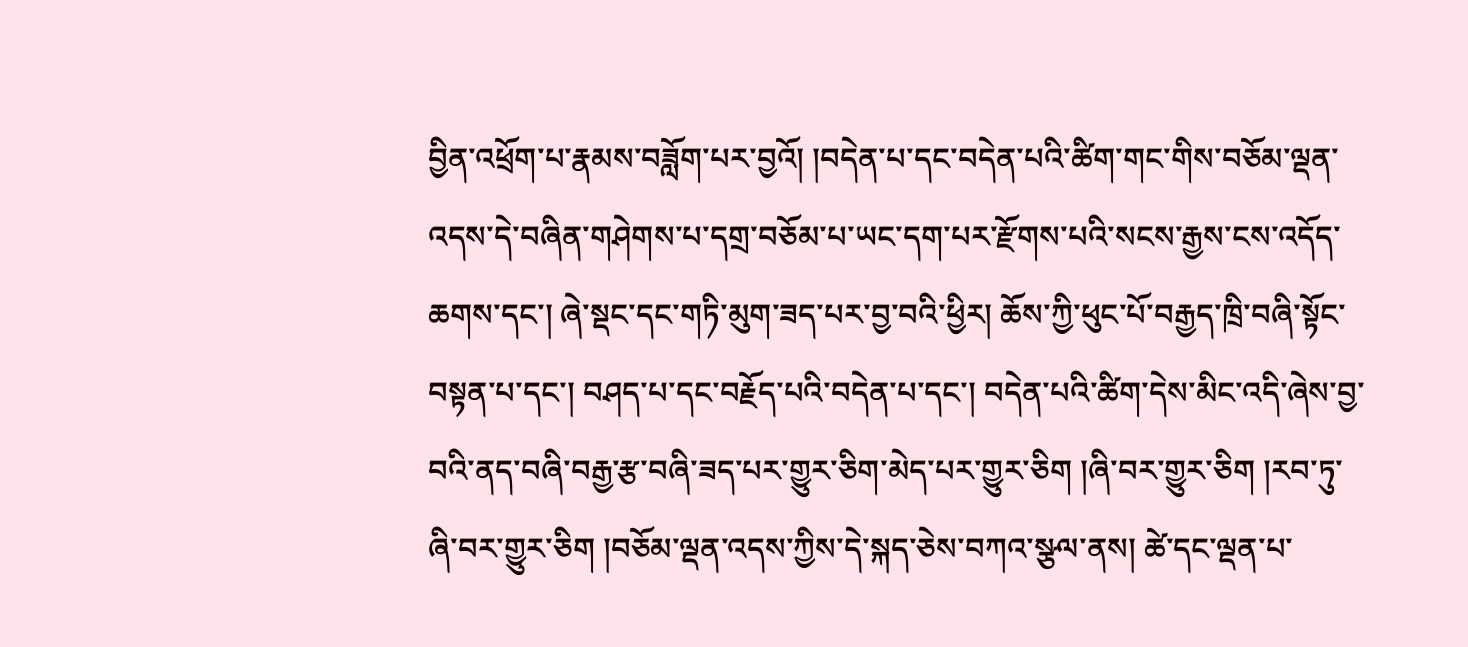བྱིན་འཕྲོག་པ་རྣམས་བཟློག་པར་བྱའོ། །བདེན་པ་དང་བདེན་པའི་ཚིག་གང་གིས་བཅོམ་ལྡན་འདས་དེ་བཞིན་གཤེགས་པ་དགྲ་བཅོམ་པ་ཡང་དག་པར་རྫོགས་པའི་སངས་རྒྱས་ངས་འདོད་ཆགས་དང་། ཞེ་སྡང་དང་གཏི་མུག་ཟད་པར་བྱ་བའི་ཕྱིར། ཆོས་ཀྱི་ཕུང་པོ་བརྒྱད་ཁྲི་བཞི་སྟོང་བསྟན་པ་དང་། བཤད་པ་དང་བརྗོད་པའི་བདེན་པ་དང་། བདེན་པའི་ཚིག་དེས་མིང་འདི་ཞེས་བྱ་བའི་ནད་བཞི་བརྒྱ་རྩ་བཞི་ཟད་པར་གྱུར་ཅིག་མེད་པར་གྱུར་ཅིག །ཞི་བར་གྱུར་ཅིག །རབ་ཏུ་ཞི་བར་གྱུར་ཅིག །བཅོམ་ལྡན་འདས་ཀྱིས་དེ་སྐད་ཅེས་བཀའ་སྩལ་ནས། ཚེ་དང་ལྡན་པ་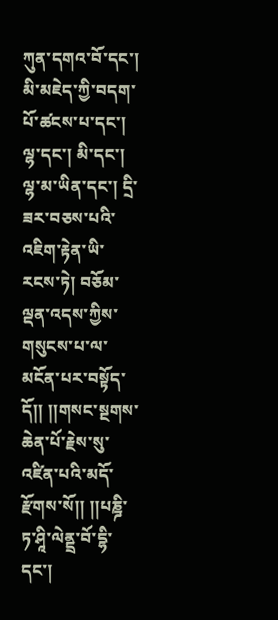ཀུན་དགའ་བོ་དང་། མི་མཇེད་ཀྱི་བདག་པོ་ཚངས་པ་དང་། ལྷ་དང་། མི་དང་། ལྷ་མ་ཡིན་དང་། དྲི་ཟར་བཅས་པའི་འཇིག་རྟེན་ཡི་རངས་ཏེ། བཅོམ་ལྡན་འདས་ཀྱིས་གསུངས་པ་ལ་མངོན་པར་བསྟོད་དོ།། །།གསང་སྔགས་ཆེན་པོ་རྗེས་སུ་འཛིན་པའི་མདོ་རྫོགས་སོ།། །།པཎྜི་ཏ་ཤཱི་ལེནྡྲ་བོ་དྷི་དང་།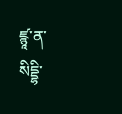ཛྙཱ་ན་སིདྡྷི་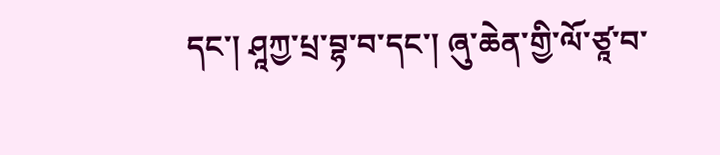དང་། ཤཱཀྱ་པྲ་བྷ་བ་དང་། ཞུ་ཆེན་གྱི་ལོ་ཙཱ་བ་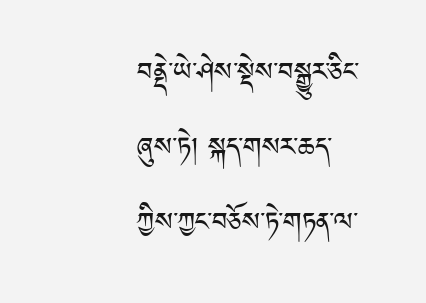བནྡེ་ཡེ་ཤེས་སྡེས་བསྒྱུར་ཅིང་ཞུས་ཏེ། སྐད་གསར་ཆད་ཀྱིས་ཀྱང་བཅོས་ཏེ་གཏན་ལ་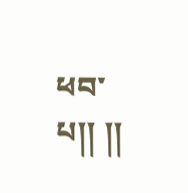ཕབ་པ།། །།